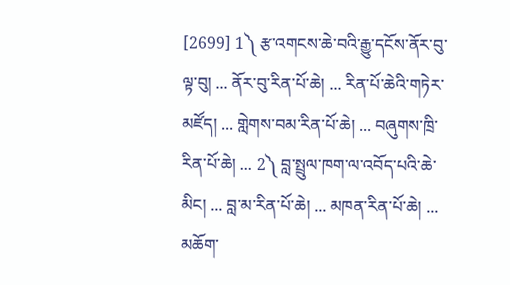[2699] 1༽ རྩ་འགངས་ཆེ་བའི་རྒྱུ་དངོས་ནོར་བུ་ལྟ་བུ། ... ནོར་བུ་རིན་པོ་ཆེ། ... རིན་པོ་ཆེའི་གཏེར་མཛོད། ... གླེགས་བམ་རིན་པོ་ཆེ། ... བཞུགས་ཁྲི་རིན་པོ་ཆེ། ... 2༽ བླ་སྤྲུལ་ཁག་ལ་འབོད་པའི་ཆེ་མིང། ... བླ་མ་རིན་པོ་ཆེ། ... མཁན་རིན་པོ་ཆེ། ... མཆོག་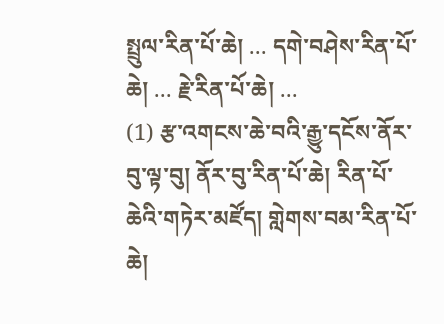སྤྲུལ་རིན་པོ་ཆེ། ... དགེ་བཤེས་རིན་པོ་ཆེ། ... རྗེ་རིན་པོ་ཆེ། ...
(1) རྩ་འགངས་ཆེ་བའི་རྒྱུ་དངོས་ནོར་བུ་ལྟ་བུ། ནོར་བུ་རིན་པོ་ཆེ། རིན་པོ་ཆེའི་གཏེར་མཛོད། གླེགས་བམ་རིན་པོ་ཆེ།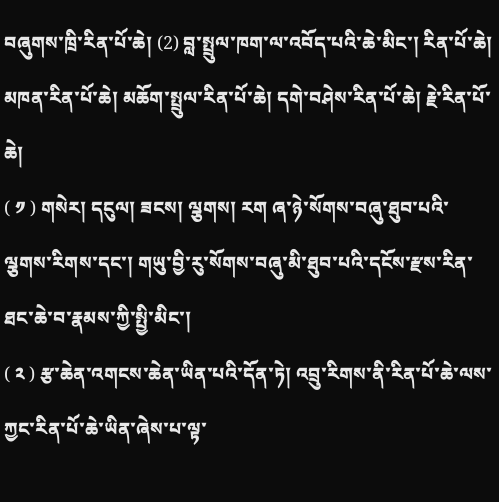བཞུགས་ཁྲི་རིན་པོ་ཆེ། (2) བླ་སྤྲུལ་ཁག་ལ་འབོད་པའི་ཆེ་མིང་། རིན་པོ་ཆེ། མཁན་རིན་པོ་ཆེ། མཆོག་སྤྲུལ་རིན་པོ་ཆེ། དགེ་བཤེས་རིན་པོ་ཆེ། རྗེ་རིན་པོ་ཆེ།
( ༡ ) གསེར། དངུལ། ཟངས། ལྕགས། རག ཞ་ཉེ་སོགས་བཞུ་ཐུབ་པའི་ལྕགས་རིགས་དང་། གཡུ་བྱི་རུ་སོགས་བཞུ་མི་ཐུབ་པའི་དངོས་རྫས་རིན་ཐང་ཆེ་བ་རྣམས་ཀྱི་སྤྱི་མིང་།
( ༢ ) རྩ་ཆེན་འགངས་ཆེན་ཡིན་པའི་དོན་ཏེ། འབྲུ་རིགས་ནི་རིན་པོ་ཆེ་ལས་ཀྱང་རིན་པོ་ཆེ་ཡིན་ཞེས་པ་ལྟ་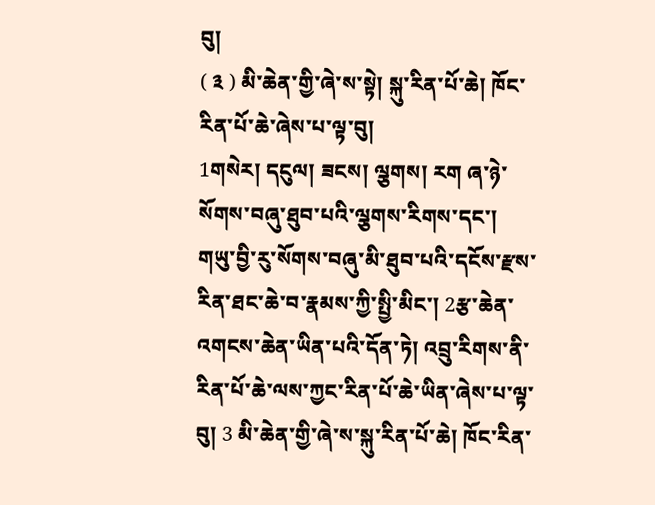བུ།
( ༣ ) མི་ཆེན་གྱི་ཞེ་ས་སྟེ། སྐུ་རིན་པོ་ཆེ། ཁོང་རིན་པོ་ཆེ་ཞེས་པ་ལྟ་བུ།
1གསེར། དངུལ། ཟངས། ལྕགས། རག ཞ་ཉེ་སོགས་བཞུ་ཐུབ་པའི་ལྕགས་རིགས་དང་། གཡུ་བྱི་རུ་སོགས་བཞུ་མི་ཐུབ་པའི་དངོས་རྫས་རིན་ཐང་ཆེ་བ་རྣམས་ཀྱི་སྤྱི་མིང་། 2རྩ་ཆེན་འགངས་ཆེན་ཡིན་པའི་དོན་ཏེ། འབྲུ་རིགས་ནི་རིན་པོ་ཆེ་ལས་ཀྱང་རིན་པོ་ཆེ་ཡིན་ཞེས་པ་ལྟ་བུ། 3 མི་ཆེན་གྱི་ཞེ་ས་སྐུ་རིན་པོ་ཆེ། ཁོང་རིན་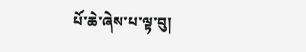པོ་ཆེ་ཞེས་པ་ལྟ་བུ།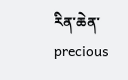རིན་ཆེན་ precious